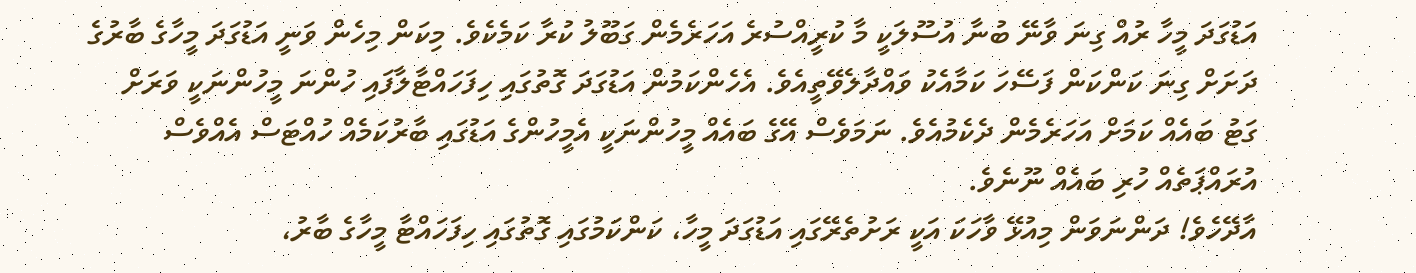އަޑުގަދަ މީހާ ރުއް ގިނަ ވާނޭ ބުނާ އުސޫލަކީ މާ ކުރީއްސުރެ އަހަރެމެން ގަބޫލު ކުރާ ކަމެކެވެ. މިކަން މިހެން ވަނީ އަޑުގަދަ މީހާގެ ބާރުގެ ދަށަށް ގިނަ ކަންކަން ފަސޭހަ ކަމާއެކު ވައްދާލެވޭތީއެވެ. އެހެންކަމުން އަޑުގަދަ ގޮތުގައި ހިފަހައްޓާލާފައި ހުންނަ މީހުންނަކީ ވަރަށް ގަޓު ބައެއް ކަމަށް އަހަރެމެން ދެކެމުއެވެ. ނަމަވެސް އޭގެ ބައެއް މީހުންނަކީ އެމީހުންގެ އަޑުގައި ބާރުކަމެއް ހުއްޓަސް އެއްވެސް އުރައްޕަތެއް ހުރި ބައެއް ނޫނެވެ.
އާދޭހެވެ! ދަންނަވަން މިއުޅޭ ވާހަކަ އަކީ ރަށުތެރޭގައި އަޑުގަދަ މީހާ، ކަންކަމުގައި ގޮތުގައި ހިފަހައްޓާ މީހާގެ ބާރު،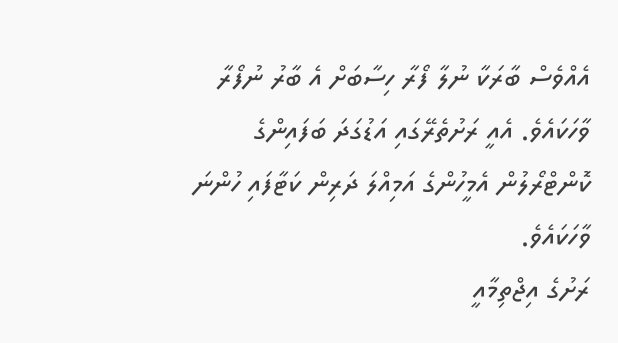އެއްވެސް ބާރަކާ ނުލާ ފޯރާ ހިސާބަށް އެ ބާރު ނުފޯރާ ވާހަކައެވެ. އެއީ ރަށުތެރޭގައި އަޑުގަދަ ބަފައިންގެ ކޮންޓްރޯލުން އެމީހުންގެ އަމިއްލަ ދަރިން ކަޓާފައި ހުންނަ ވާހަކައެވެ.
ރަށުގެ އިޖްތިމާއީ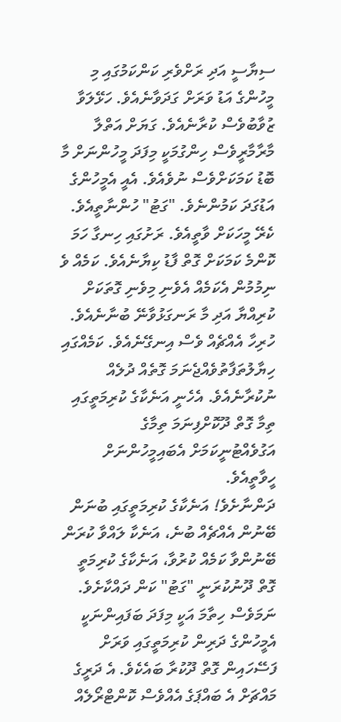ސިޔާސީ އަދި ރަށްވެރި ކަންކަމުގައި މި މީހުންގެ އަޑު ވަރަށް ގަދަވާނެއެވެ. ހަޅޭލަވާ ޒުވާބުވެސް ކުރާނެއެވެ. ގަޔަށް އަތްލާ މާރާމާރީވެސް ހިންގުމަކީ މިފަދަ މީހުންނަށް މާ ބޮޑު ކަމަކަށްވެސް ނުވެއެވެ. އެއީ އެމީހުންގެ އަޑުގަދަ ކަމުންނެވެ. "ގަޓު" ހުންނާތީއެވެ. ކެރޭ މީހަކަށް ވާތީއެވެ. ރަށުގައި ހިނގާ ހަމަ ކޮންމެ ކަމަކަށް ގޮތް ފާޑު ކިޔާނެއެވެ. ކަމެއް ވެ ނިމުމުން އެކަމެއް އެވެނި މިވެނި ގޮތަކަށް ކުރިއްޔާ އަދި މާ ރަނގަޅުވާނޭ ބުނާނެއެވެ. ހުރިހާ އެއްޗެއް ވެސް އިނގޭނެއެވެ. ކަމެއްގައި ހިޔާލުތަފާތުވެއްޖެނަމަ ގޮތެއް ދުލެއް ނުކުރާނެއެވެ. އެހެނީ އަނެކާގެ ކުރިމަތީގައި ތިމާ ގޮތް ދޫކޮށްފިނަމަ ތިމާގެ އަގުވެއްޓުނީކަމަށް އެބައިމީހުންނަށް ހީވާތީއެވެ.
ދަންނާށެވެ! އަނެކާގެ ކުރިމަތީގައި ބުނަން ބޭނުން އެއްޗެއް ބުނެ، އަނެކާ ލައްވާ ކުރަން ބޭނުންވާ ކަމެއް ކުރުވާ، އަނެކާގެ ކުރިމަތީ ގޮތް ދޫނުކުރަނީ "ގަޓު" ކަން ދައްކާށެވެ. ނަމަވެސް ހިތާމަ އަކީ މިފަދަ ބަފައިންނަކީ އެމީހުންގެ ދަރިން ކުރިމަތީގައި ވަރަށް ފަސޭހައިން ގޮތް ދޫކުރާ ބައެކެވެ. އެ ދަރީގެ މައްޗަށް އެ ބައްޕަގެ އެއްވެސް ކޮންޓްރޯލެއް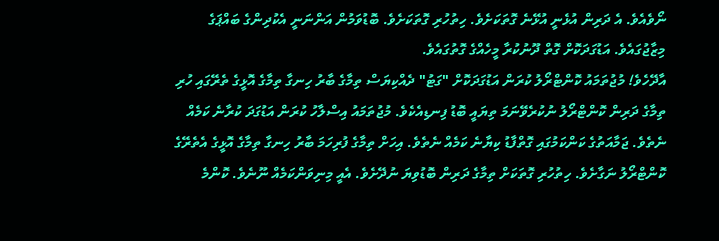ނޯވެއެވެ. އެ ދަރިން އުޅެނީ އުޅޭނެ ގޮތަކަށެވެ. ހިތުހުރި ގޮތަކަށެވެ. ބޮޑުވަމުން އަންނަނީ އެކުދިންގެ ބައްޕަގެ މިޒާޖުގައެވެ. އަޑުގަދަކޮށް ގޮތް ދޫނުކުރާ މީހެއްގެ ގޮތުގައެވެ.
އާދޭހެވެ! މުޖުތަމައު ކޮންޓްރޯލު ކުރަން އަޑުގަދަކޮށް "ގަޓު" ދެއްކިޔަސް ތިމާގެ ބާރު ހިނގާ ތިމާގެ އޮޅީގެ ތެރޭގައި ހުރި ތިމާގެ ދަރިން ކޮންޓްރޯލު ނުކުރެވޭނަމަ ތިޔައީ ބޮޑު ފިނޑިއެކެވެ. މުޖުތަމައު އިސްލާހު ކުރަން އަޑުގަދަ ކުރާނެ ކަމެއް ނެތެވެ. ޖަމާއަތުގެ ކަންކަމުގައި ގޮތްފާޑު ކިޔާނެ ކަމެއް ނެތެވެ. އިހަށް ތިމާގެ ފުރިހަމަ ބާރު ހިނގާ ތިމާގެ އޮޅީގެ އެތެރޭގެ ކޮންޓްރޯލު ނަގާށެވެ. ހިތުހުރި ގޮތަކަށް ތިމާގެ ދަރިން ބޮޑުވިޔަ ނުދޭށެވެ. އެއީ މިނިވަންކަމެއް ނޫނެވެ. ކޮންމެ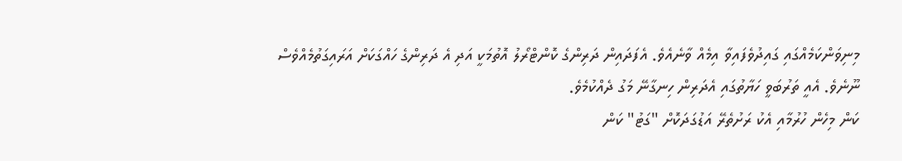މިނިވަންކަމެއްގައި ގައިދުވެފައިވާ އިމެއް ވާނެއެވެ. އެފަދައިން ދަރިންގެ ކޮންޓްރޯލު އޮތުމަކީ އަދި އެ ދަރިންގެ ހައްގަކަށް އަރައިގަތުމެއްވެސް ނޫނެވެ. އެއީ ތަރުބަވީ ހަޔާތުގައި އެދަރިން ހިނގާނޭ މަގު ދެއްކުމެވެ.
ކަން މިހެން ހުރުމާއި އެކު ރަށުތެރޭ އަޑުގަދަކޮށް "ގަޓު" ކަން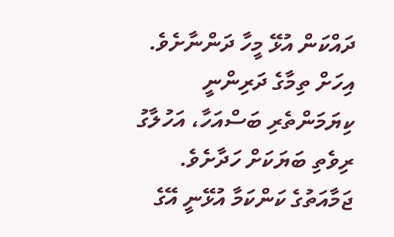ދައްކަން އުޅޭ މީހާ ދަންނާށެވެ. އިހަށް ތިމާގެ ދަރިންނީ ކިޔަމަންތެރި ބަސްއަހާ، އަހުލާގު ރިވެތި ބަޔަކަށް ހަދާށެވެ. ޖަމާއަތުގެ ކަންކަމާ އުޅޭނީ އޭގެ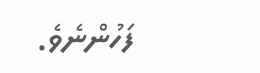ފަހުންނެވެ.